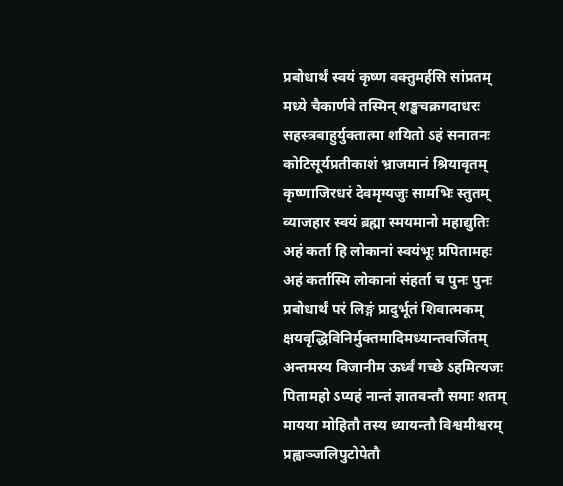प्रबोधार्थं स्वयं कृष्ण वक्तुमर्हसि सांप्रतम्
मध्ये चैकार्णवे तस्मिन् शङ्खचक्रगदाधरः
सहस्त्रबाहुर्युक्तात्मा शयितो ऽहं सनातनः
कोटिसूर्यप्रतीकाशं भ्राजमानं श्रियावृतम्
कृष्णाजिरधरं देवमृग्यजुः सामभिः स्तुतम्
व्याजहार स्वयं ब्रह्मा स्मयमानो महाद्युतिः
अहं कर्ता हि लोकानां स्वयंभूः प्रपितामहः
अहं कर्तास्मि लोकानां संहर्ता च पुनः पुनः
प्रबोधार्थं परं लिङ्गं प्रादुर्भूतं शिवात्मकम्
क्षयवृद्धिविनिर्मुक्तमादिमध्यान्तवर्जितम्
अन्तमस्य विजानीम ऊर्ध्वं गच्छे ऽहमित्यजः
पितामहो ऽप्यहं नान्तं ज्ञातवन्तौ समाः शतम्
मायया मोहितौ तस्य ध्यायन्तौ विश्वमीश्वरम्
प्रह्वाञ्जलिपुटोपेतौ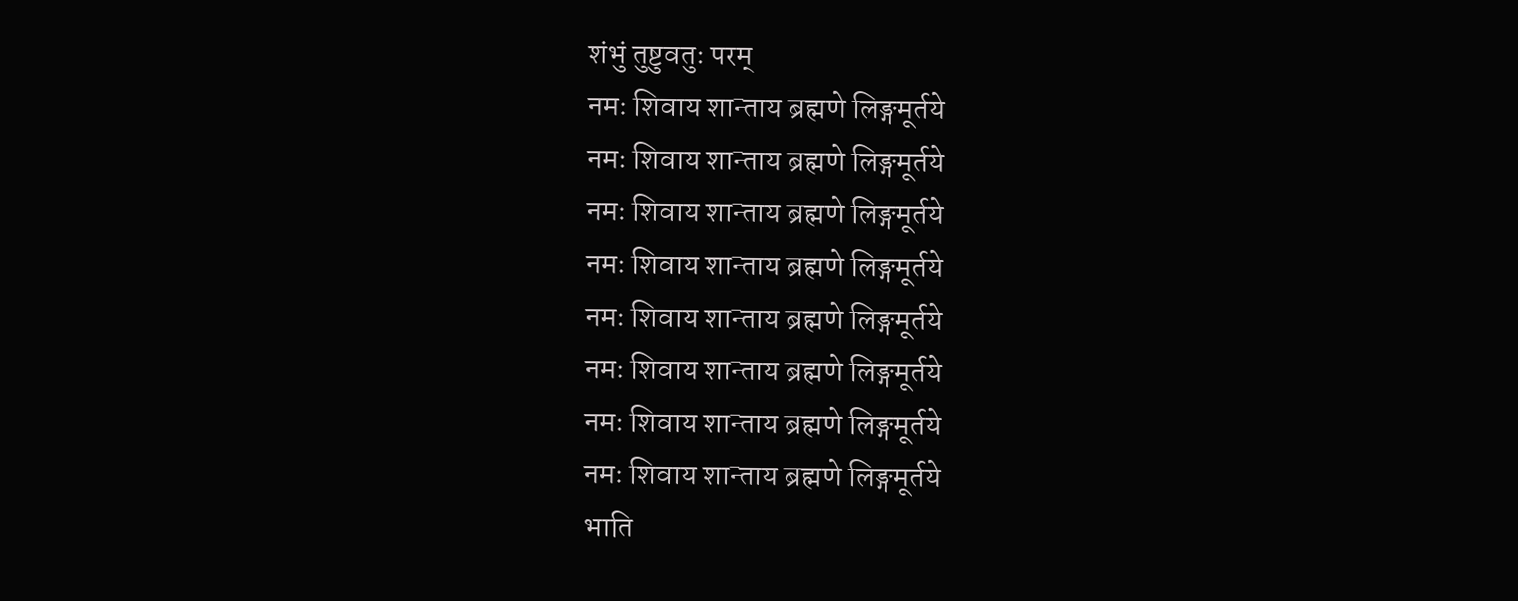शंभुं तुष्टुवतुः परम्
नमः शिवाय शान्ताय ब्रह्मणे लिङ्गमूर्तये
नमः शिवाय शान्ताय ब्रह्मणे लिङ्गमूर्तये
नमः शिवाय शान्ताय ब्रह्मणे लिङ्गमूर्तये
नमः शिवाय शान्ताय ब्रह्मणे लिङ्गमूर्तये
नमः शिवाय शान्ताय ब्रह्मणे लिङ्गमूर्तये
नमः शिवाय शान्ताय ब्रह्मणे लिङ्गमूर्तये
नमः शिवाय शान्ताय ब्रह्मणे लिङ्गमूर्तये
नमः शिवाय शान्ताय ब्रह्मणे लिङ्गमूर्तये
भाति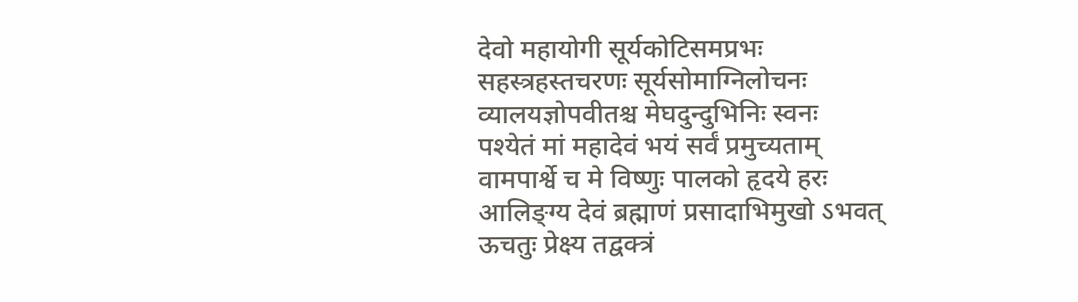देवो महायोगी सूर्यकोटिसमप्रभः
सहस्त्रहस्तचरणः सूर्यसोमाग्निलोचनः
व्यालयज्ञोपवीतश्च मेघदुन्दुभिनिः स्वनः
पश्येतं मां महादेवं भयं सर्वं प्रमुच्यताम्
वामपार्श्वे च मे विष्णुः पालको हृदये हरः
आलिङ्ग्य देवं ब्रह्माणं प्रसादाभिमुखो ऽभवत्
ऊचतुः प्रेक्ष्य तद्वक्त्रं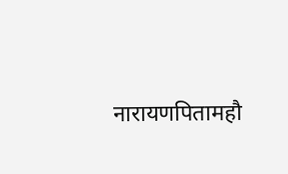नारायणपितामहौ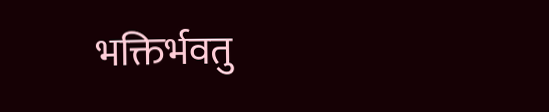भक्तिर्भवतु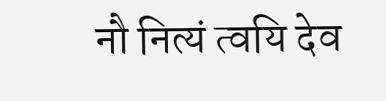नौ नित्यं त्वयि देव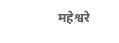महेश्वरे